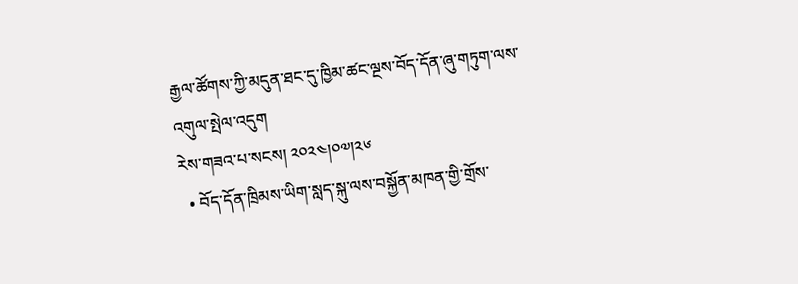རྒྱལ་ཚོགས་ཀྱི་མདུན་ཐང་དུ་ཁྱིམ་ཚང་ལྔས་བོད་དོན་ཞུ་གཏུག་ལས་འགུལ་སྤེལ་འདུག
རེས་གཟའ་པ་སངས། ༢༠༢༤།༠༧།༢༦
  • བོད་དོན་ཁྲིམས་ཡིག་སླད་སྐུ་ལས་བསྐྱོན་མཁན་གྱི་གྲོས་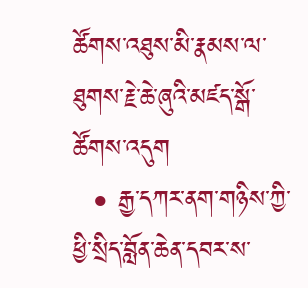ཚོགས་འཐུས་མི་རྣམས་ལ་ཐུགས་རྗེ་ཆེ་ཞུའི་མཛད་སྒོ་ཚོགས་འདུག
  • རྒྱ་དཀར་ནག་གཉིས་ཀྱི་ཕྱི་སྲིད་བློན་ཆེན་དབར་ས་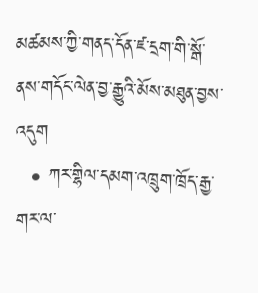མཚམས་ཀྱི་གནད་དོན་ཛ་དྲག་གི་སྒོ་ནས་གདོང་ལེན་བྱ་རྒྱུའི་མོས་མཐུན་བྱས་འདུག
  • ཀར་གྷིལ་དམག་འཁྲུག་ཁྲོད་རྒྱ་གར་ལ་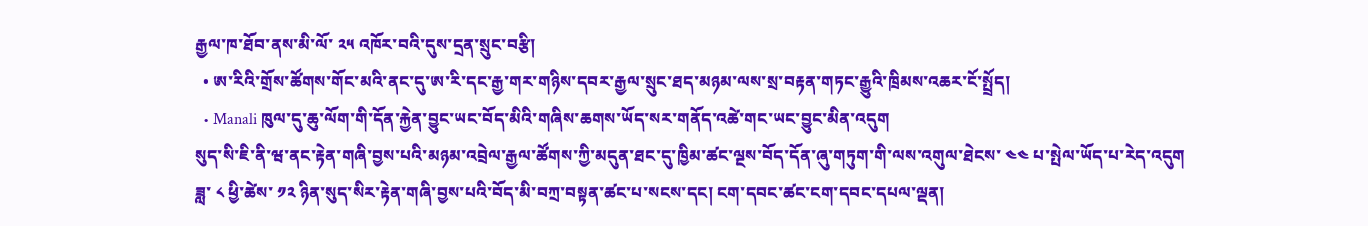རྒྱལ་ཁ་ཐོབ་ནས་མི་ལོ་ ༢༥ འཁོར་བའི་དུས་དྲན་སྲུང་བརྩི།
  • ཨ་རིའི་གྲོས་ཚོགས་གོང་མའི་ནང་དུ་ཨ་རི་དང་རྒྱ་གར་གཉིས་དབར་རྒྱལ་སྲུང་ཐད་མཉམ་ལས་སྲ་བརྟན་གཏང་རྒྱུའི་ཁྲིམས་འཆར་ངོ་སྤྲོད།
  • Manali ཁུལ་དུ་ཆུ་ལོག་གི་དོན་རྐྱེན་བྱུང་ཡང་བོད་མིའི་གཞིས་ཆགས་ཡོད་སར་གནོད་འཚེ་གང་ཡང་བྱུང་མིན་འདུག
སུད་སི་ཇི་ནི་ཝ་ནང་རྟེན་གཞི་བྱས་པའི་མཉམ་འབྲེལ་རྒྱལ་ཚོགས་ཀྱི་མདུན་ཐང་དུ་ཁྱིམ་ཚང་ལྔས་བོད་དོན་ཞུ་གཏུག་གི་ལས་འགུལ་ཐེངས་ ༤༤ པ་སྤེལ་ཡོད་པ་རེད་འདུག
ཟླ་ ༨ ཕྱི་ཚེས་ ༡༢ ཉིན་སུད་སིར་རྟེན་གཞི་བྱས་པའི་བོད་མི་བཀྲ་བསྟན་ཚང་པ་སངས་དང། ངག་དབང་ཚང་ངག་དབང་དཔལ་ལྡན།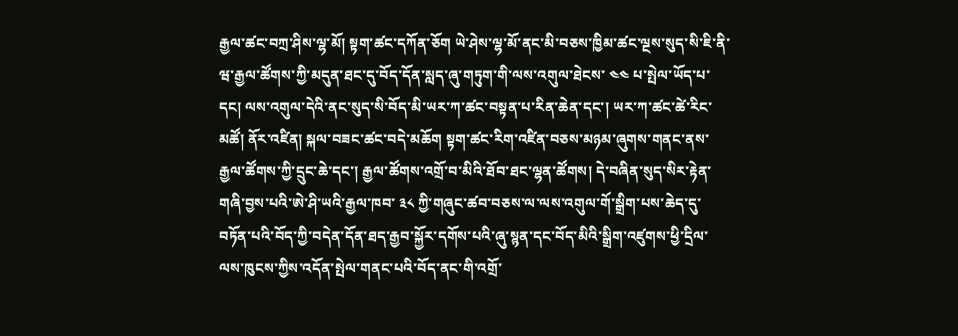རྒྱལ་ཚང་བཀྲ་ཤིས་ལྷ་མོ། སྟག་ཚང་དཀོན་ཅོག ཡེ་ཤེས་ལྷ་མོ་ནང་མི་བཅས་ཁྱིམ་ཚང་ལྔས་སུད་སི་ཇི་ནི་ཝ་རྒྱལ་ཚོགས་ཀྱི་མདུན་ཐང་དུ་བོད་དོན་སླད་ཞུ་གཏུག་གི་ལས་འགུལ་ཐེངས་ ༤༤ པ་སྤེལ་ཡོད་པ་དང། ལས་འགུལ་དེའི་ནང་སུད་སི་བོད་མི་ཡར་ཀ་ཚང་བསྟན་པ་རིན་ཆེན་དང་། ཡར་ཀ་ཚང་ཚེ་རིང་མཚོ། ནོར་འཛིན། སྐལ་བཟང་ཚང་བདེ་མཆོག སྟག་ཚང་རིག་འཛིན་བཅས་མཉམ་ཞུགས་གནང་ནས་རྒྱལ་ཚོགས་ཀྱི་དྲུང་ཆེ་དང་། རྒྱལ་ཚོགས་འགྲོ་བ་མིའི་ཐོབ་ཐང་ལྷན་ཚོགས། དེ་བཞིན་སུད་སིར་རྟེན་གཞི་བྱས་པའི་ཨེ་ཤི་ཡའི་རྒྱལ་ཁབ་ ༣༨ ཀྱི་གཞུང་ཚབ་བཅས་ལ་ལས་འགུལ་གོ་སྒྲིག་པས་ཆེད་དུ་བཏོན་པའི་བོད་ཀྱི་བདེན་དོན་ཐད་རྒྱབ་སྐྱོར་དགོས་པའི་ཞུ་སྙན་དང་བོད་མིའི་སྒྲིག་འཛུགས་ཕྱི་དྲིལ་ལས་ཁུངས་ཀྱིས་འདོན་སྤེལ་གནང་པའི་བོད་ནང་གི་འགྲོ་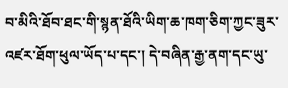བ་མིའི་ཐོབ་ཐང་གི་སྙན་ཐོའི་ཡིག་ཆ་ཁག་ཅིག་ཀྱང་ཟུར་འཛར་ཐོག་ཕུལ་ཡོད་པ་དང་། དེ་བཞིན་རྒྱ་ནག་དང་ཡུ་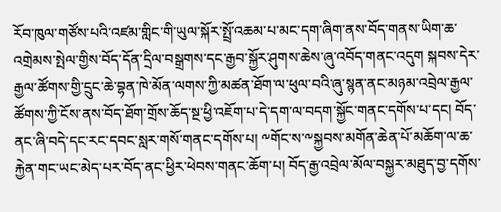རོབ་ཁུལ་གཙོས་པའི་འཛམ་གླིང་གི་ཡུལ་སྐོར་སྤྲོ་འཆམ་པ་མང་དག་ཞིག་ནས་བོད་གནས་ཡིག་ཆ་འགྲེམས་སྤེལ་གྱིས་བོད་དོན་དྲིལ་བསྒྲགས་དང་རྒྱབ་སྐྱོར་ཤུགས་ཆེས་ཞུ་འབོད་གནང་འདུག སྐབས་དེར་རྒྱལ་ཚོགས་གྱི་དྲུང་ཆེ་བྷན་ཁེ་མོན་ལགས་ཀྱི་མཚན་ཐོག་ལ་ཕུལ་བའི་ཞུ་སྙན་ནང་མཉམ་འབྲེལ་རྒྱལ་ཚོགས་ཀྱི་ངོས་ནས་བོད་ཐོག་གྲོས་ཆོད་སྔ་ཕྱི་འཇོག་པ་དེ་དག་ལ་བདག་སྐྱོང་གནང་དགོས་པ་དང། བོད་ནང་ཞི་བདེ་དང་རང་དབང་སླར་གསོ་གནང་དགོས་པ། ༸གོང་ས་༸སྐྱབས་མགོན་ཆེན་པོ་མཆོག་ལ་ཆ་རྐྱེན་གང་ཡང་མེད་པར་བོད་ནང་ཕྱིར་ཕེབས་གནང་ཆོག་པ། བོད་རྒྱ་འབྲེལ་མོལ་བསྐྱར་མཐུད་བྱ་དགོས་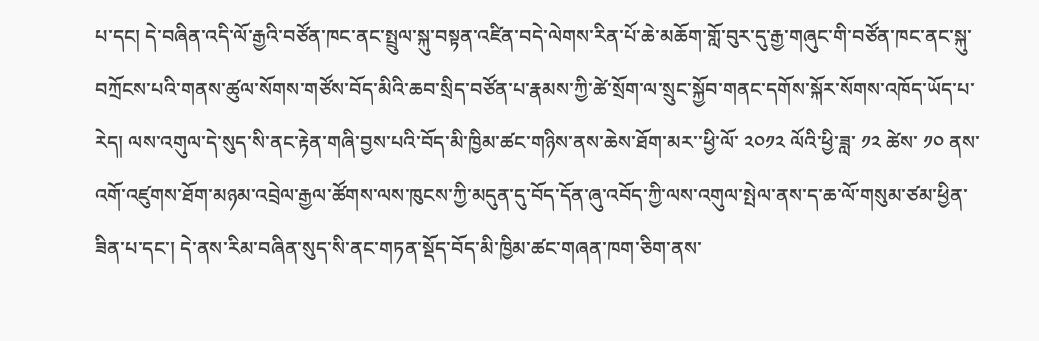པ་དང། དེ་བཞིན་འདི་ལོ་རྒྱའི་བཙོན་ཁང་ནང་སྤྲུལ་སྐུ་བསྟན་འཛིན་བདེ་ལེགས་རིན་པོ་ཆེ་མཆོག་གློ་བུར་དུ་རྒྱ་གཞུང་གི་བཙོན་ཁང་ནང་སྐུ་བཀྲོངས་པའི་གནས་ཚུལ་སོགས་གཙོས་བོད་མིའི་ཆབ་སྲིད་བཙོན་པ་རྣམས་ཀྱི་ཚེ་སྲོག་ལ་སྲུང་སྐྱོབ་གནང་དགོས་སྐོར་སོགས་འཁོད་ཡོད་པ་རེད། ལས་འགུལ་དེ་སུད་སི་ནང་རྟེན་གཞི་བྱས་པའི་བོད་མི་ཁྱིམ་ཚང་གཉིས་ནས་ཆེས་ཐོག་མར་་ཕྱི་ལོ་ ༢༠༡༢ ལོའི་ཕྱི་ཟླ་ ༡༢ ཚེས་ ༡༠ ནས་འགོ་འཛུགས་ཐོག་མཉམ་འབྲེལ་རྒྱལ་ཚོགས་ལས་ཁུངས་ཀྱི་མདུན་དུ་བོད་དོན་ཞུ་འབོད་ཀྱི་ལས་འགུལ་སྤེལ་ནས་ད་ཆ་ལོ་གསུམ་ཙམ་ཕྱིན་ཟིན་པ་དང་། དེ་ནས་རིམ་བཞིན་སུད་སི་ནང་གཏན་སྡོད་བོད་མི་ཁྱིམ་ཚང་གཞན་ཁག་ཅིག་ནས་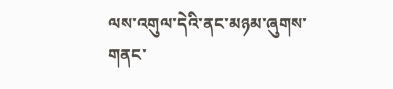ལས་འགུལ་དེའི་ནང་མཉམ་ཞུགས་གནང་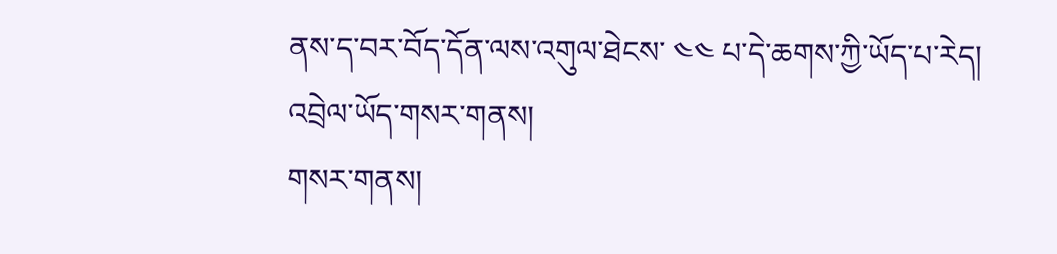ནས་ད་བར་བོད་དོན་ལས་འགུལ་ཐེངས་ ༤༤ པ་དེ་ཆགས་ཀྱི་ཡོད་པ་རེད།
འབྲེལ་ཡོད་གསར་གནས།
གསར་གནས།